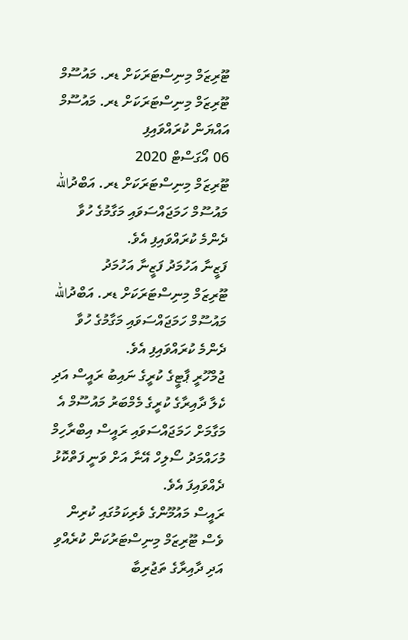ޓޫރިޒަމް މިނިސްޓަރަކަށް ޑރ. މައުސޫމް
ޓޫރިޒަމް މިނިސްޓަރަކަށް ޑރ. މައުސޫމް އައްޔަން ކުރައްވައިފި
06 އޯގަސްޓް 2020
ޓޫރިޒަމް މިނިސްޓަރަކަށް ޑރ. އަބްދުالله މައުސޫމް ހަމަޖައްސަވައި މަގާމުގެ ހުވާ ދެންމެ ކުރައްވައިފި އެވެ.
ފަޒީނާ އަހުމަދު ފަޒީނާ އަހުމަދު
ޓޫރިޒަމް މިނިސްޓަރަކަށް ޑރ. އަބްދުالله މައުސޫމް ހަމަޖައްސަވައި މަގާމުގެ ހުވާ ދެންމެ ކުރައްވައިފި އެވެ.
ޖުމްހޫރީ ޕާޓީގެ ކުރީގެ ނައިބު ރައީސް އަދި ކެލާ ދާއިރާގެ ކުރީގެ މެމްބަރު މައުސޫމް އެ މަގާމަށް ހަމަޖައްސަވައި ރައީސް އިބްރާހިމް މުހައްމަދު ސޯލިހް އޭނާ އަށް ވަނީ ފަތްކޮޅު ދެއްވައިފަ އެވެ.
ރައީސް މައުމޫންގެ ވެރިކަމުގައި ކުރިން ވެސް ޓޫރިޒަމް މިނިސްޓަރުކަން ކުރެއްވި އަދި ދާއިރާގެ ތަޖުރިބާ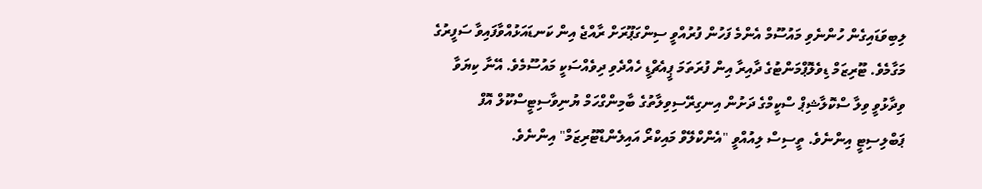ލިބިވަޑައިގެން ހުންނެވި މައުސޫމް އެންމެ ފަހުން ފުރުއްވީ ސިންގަޕޫރަށް ރާއްޖެ އިން ކަނޑައަޅުއްވާފައިވާ ސަފީރުގެ މަގާމެވެ. ޓޫރިޒަމް ޑިވެލޮޕްމަންޓުގެ ދާއިރާ އިން ފުރަތަމަ ޕީއެޗްޑީ ހެއްދެވި ދިވެއްސަކީ މައުސޫމެވެ. އޭނާ ކިޔަވާ ވިދާޅުވީ ވިލާ ސްކޮލާޝިޕް ސްކީމްގެ ދަށުން އިނގިރޭސިވިލާތުގެ ބާމިންގްހަމް ޔުނިވާސިޓީސްކޫލް އޮފް ޕަބްލިސިޓީ އިންނެވެ. ތީސިސް ލިއުއްވީ "އެންކްލޭވް މައިކްރޯ އައިލެންޑްޓޫރިޒަމް" އިންނެވެ.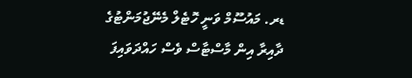ޑރ. މައުސޫމް ވަނީ ހޮޓެލް މެނޭޖުމަންޓުގެ ދާއިރާ އިން މާސްޓާސް ވެސް ހައްދަވައިފަ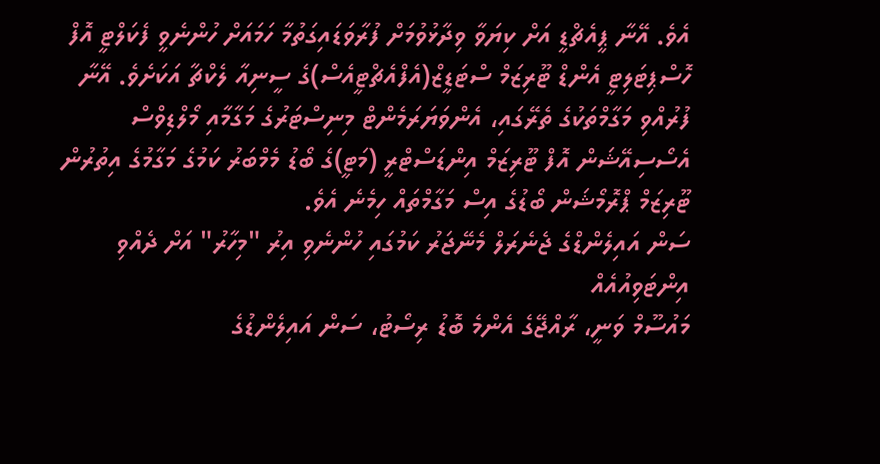އެވެ. އޭނާ ޕީއެޗްޑީ އަށް ކިޔަވާ ވިދާޅުވުމަށް ފުރާވަޑައިގަތުމާ ހަމައަށް ހުންނެވީ ފެކަލްޓީ އޮފް ހޮސްޕިޓަލިޓީ އެންޑް ޓޫރިޒަމް ސްޓަޑީޒް(އެފްއެޗްޓީއެސް)ގެ ސީނިއާ ލެކްޗާ އަކަށެވެ. އޭނާ ފުރުއްވި މަގާމްތަކުގެ ތެރޭގައި، އެންވަޔަރަމެންޓް މިނިސްޓަރުގެ މަގާމާއި މޯލްޑިވްސް އެސޯސިއޭޝަން އޮފް ޓޫރިޒަމް އިންޑަސްޓްރީ (މަޓީ)ގެ ބޯޑު މެމްބަރު ކަމުގެ މަގާމުގެ އިތުރުން ޓޫރިޒަމް ޕްރޮމޯޝަން ބޯޑުގެ އިސް މަގާމްތައް ހިމެނެ އެވެ.
ސަން އައިލެންޑްގެ ޖެނެރަލް މެނޭޖަރު ކަމުގައި ހުންނެވި އިރު "މިހާރު" އަށް ދެއްވި އިންޓަވިއުއެއް
މައުސޫމް ވަނީ، ރާއްޖޭގެ އެންމެ ބޮޑު ރިސޯޓު، ސަން އައިލެންޑުގެ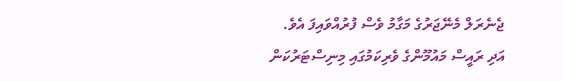ޖެނެރަލް މެނޭޖަރުގެ މަގާމު ވެސް ފުރުއްވައިފަ އެވެ. އަދި ރައީސް މައުމޫންގެ ވެރިކަމުގައި މިނިސްޓަރުކަން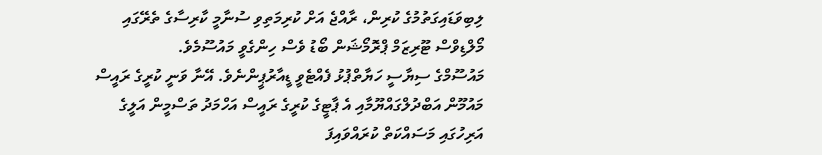ލިބިވަޑައިގަތުމުގެ ކުރިން، ރާއްޖެ އަށް ކުރިމަތިވި ސުނާމީ ކާރިސާގެ ތެރޭގައި މޯލްޑިވްސް ޓޫރިޒަމް ޕްރޮމޯޝަން ބޯޑު ވެސް ހިންގެވީ މައުސޫމެވެ.
މައުސޫމްގެ ސިޔާސީ ހަޔާތްޕުޅު ފެއްޓެވީ ޑީއާރުޕީންނެވެ. އޭނާ ވަނީ ކުރީގެ ރައީސް މައުމޫން އަބްދުލްގައްޔޫމާއި އެ ޕާޓީގެ ކުރީގެ ރައީސް އަހްމަދު ތަސްމީން އަލީގެ އަރިހުގައި މަސައްކަތް ކުރައްވައިފަ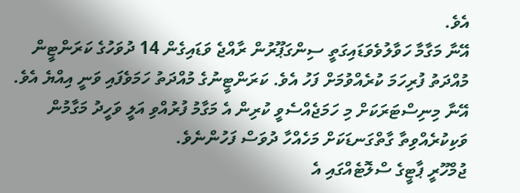އެވެ.
އޭނާ މަގާމާ ހަވާލުވެވަޑައިގަތީ ސިންގަޕޫރުން ރާއްޖެ ވަޑައިގެން 14 ދުވަހުގެ ކަރަންޓީން މުއްދަތު ފުރިހަމަ ކުރެއްވުމަށް ފަހު އެވެ. ކަރަންޓީނުގެ މުއްދަތު ހަމަވެފައި ވަނީ އިއްޔެ އެވެ. އޭނާ މިނިސްޓަރަކަށް މި ހަމަޖެއްސެވީ ކުރިން އެ މަގާމު ފުރުއްވި އަލީ ވަހީދު މަގާމުން ވަކިކުރެއްވިތާ ގާތްގަނޑަކަށް މަހެއްހާ ދުވަސް ފަހުންނެވެ.
ޖުމްހޫރީ ޕާޓީގެ ސްލޮޓެއްގައި އެ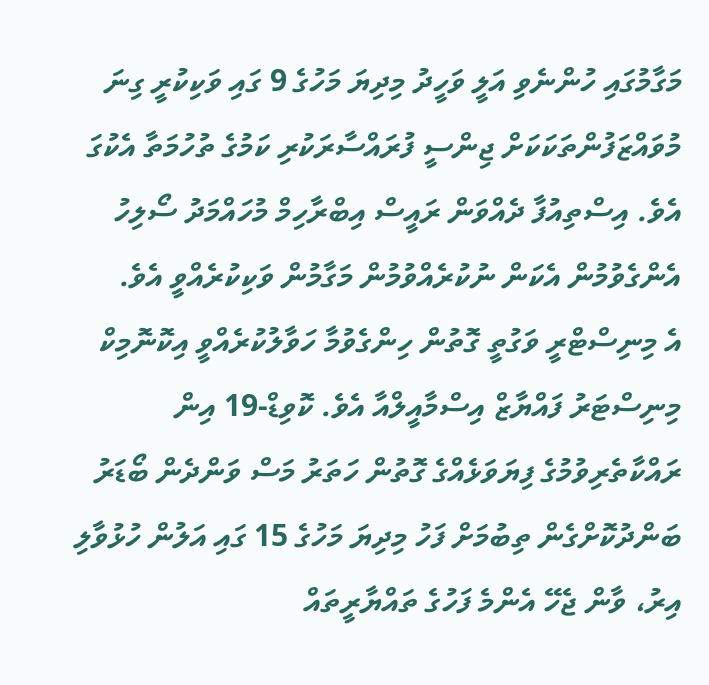މަގާމުގައި ހުންނެވި އަލީ ވަހީދު މިދިޔަ މަހުގެ 9 ގައި ވަކިކުރީ ގިނަ މުވައްޒަފުންތަކަކަށް ޖިންސީ ފުރައްސާރަކުރި ކަމުގެ ތުހުމަތާ އެކުގަ އެވެ. އިސްތިއުފާ ދެއްވަން ރައީސް އިބްރާހިމް މުހައްމަދު ސޯލިހު އެންގެވުމުން އެކަން ނުކުރެއްވުމުން މަގާމުން ވަކިކުރެއްވީ އެވެ.
އެ މިނިސްޓްރީ ވަގުތީ ގޮތުން ހިންގެވުމާ ހަވާލުކުރެއްވީ އިކޮނޮމިކް މިނިސްޓަރު ފައްޔާޒް އިސްމާއީލްއާ އެވެ. ކޮވިޑް-19 އިން ރައްކާތެރިވުމުގެ ފިޔަވަޅެއްގެ ގޮތުން ހަތަރު މަސް ވަންދެން ބޯޑަރު ބަންދުކޮށްގެން ތިބުމަށް ފަހު މިދިޔަ މަހުގެ 15 ގައި އަލުން ހުޅުވާލި އިރު، ވާން ޖެހޭ އެންމެ ފަހުގެ ތައްޔާރީތައް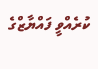ކުރެއްވީ ފައްޔާޒްގެ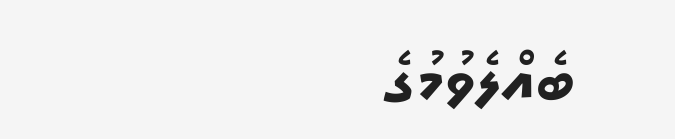ބެއްލެވުމުގެ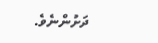ދަށުންނެވެ.